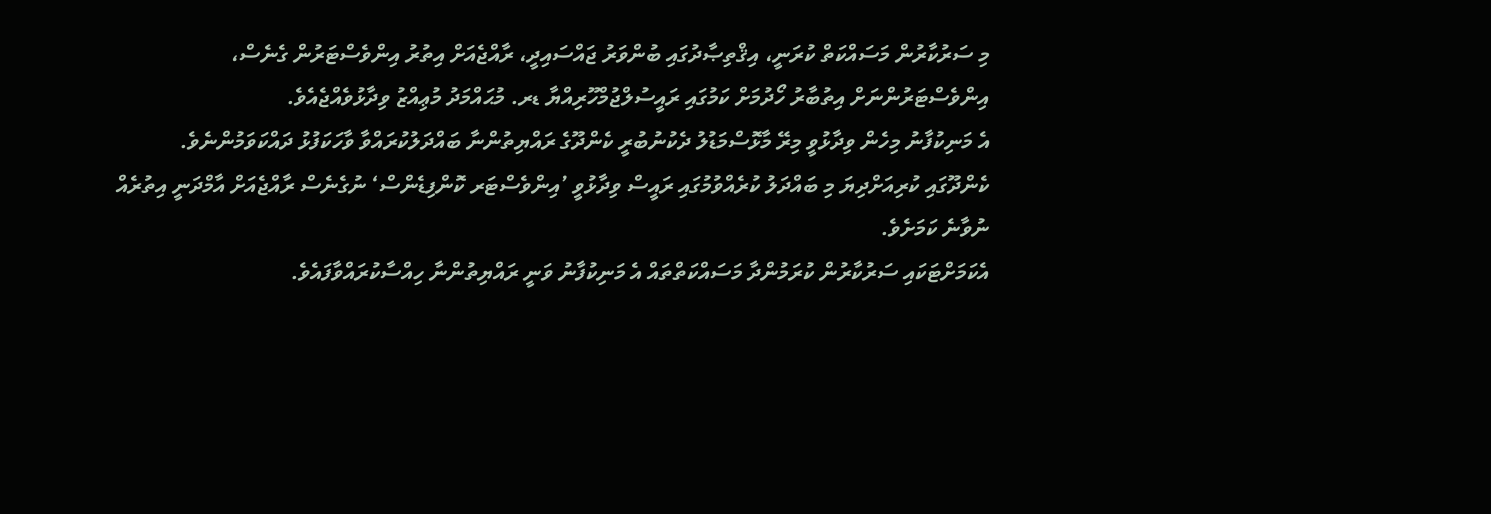މި ސަރުކާރުން މަސައްކަތް ކުރަނީ، އިޤްތިޞާދުގައި ބުންވަރު ޖައްސައިދީ، ރާއްޖެއަށް އިތުރު އިންވެސްޓަރުން ގެނެސް، އިންވެސްޓަރުންނަށް އިތުބާރު ހޯދުމަށް ކަމުގައި ރައީސުލްޖުމްހޫރިއްޔާ ޑރ. މުޙައްމަދު މުޢިއްޒު ވިދާޅުވެއްޖެއެވެ.
އެ މަނިކުފާނު މިހެން ވިދާޅުވީ މިރޭ މާޅޮސްމަޑުލު ދެކުނުބުރީ ކެންދޫގެ ރައްޔިތުންނާ ބައްދަލުކުރައްވާ ވާހަކަފުޅު ދައްކަވަމުންނެވެ.
ކެންދޫގައި ކުރިއަށްދިޔަ މި ބައްދަލު ކުރެއްވުމުގައި ރައީސް ވިދާޅުވީ ’އިންވެސްޓަރ ކޮންފިޑެންސް‘ ނުގެނެސް ރާއްޖެއަށް އާމްދަނީ އިތުރެއް ނުވާނެ ކަމަށެވެ.
އެކަމަށްޓަކައި ސަރުކާރުން ކުރަމުންދާ މަސައްކަތްތައް އެ މަނިކުފާނު ވަނީ ރައްޔިތުންނާ ހިއްސާކުރައްވާފައެވެ.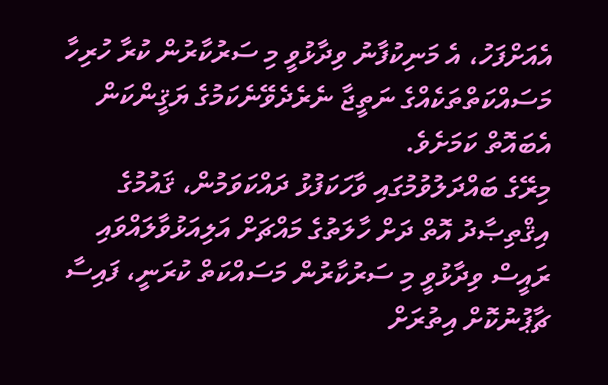އެއަށްފަހު، އެ މަނިކުފާނު ވިދާޅުވީ މި ސަރުކާރުން ކުރާ ހުރިހާ މަސައްކަތްތަކެއްގެ ނަތީޖާ ނެރެދެވޭނެކަމުގެ ޔަޤީންކަން އެބައޮތް ކަމަށެވެ.
މިރޭގެ ބައްދަލުވުމުގައި ވާހަކަފުޅު ދައްކަވަމުން، ޤައުމުގެ އިޤްތިޞާދު އޮތް ދަށް ހާލަތުގެ މައްޗަށް އަލިއަޅުވާލައްވައި ރައީސް ވިދާޅުވީ މި ސަރުކާރުން މަސައްކަތް ކުރަނީ، ފައިސާ ޗާޕުނުކޮށް އިތުރަށް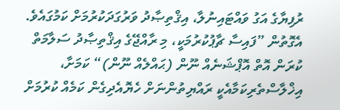ރުފިޔާގެ އަގު ވައްޓައިނުލާ، އިޤްތިޞާދު ވަރުގަދަކުރުމަށް ކަމުގައެވެ.
އެގޮތުން ”ފައިސާ ޗާޕުކުރުމަކީ، މި ރާއްޖޭގެ އިޤްތިޞާދު ސަލާމަތް ކުރަން އޮތް އޮޕްޝަނެއް ނޫން (ޙައްލެއް ނޫން)“ ކަމަށާ، އިޚްލާސްތެރިކަމާއެކީ ރައްޔިތުންނަށް ހެޔޮއެދިގެން ކަމެއް ކުރުމަށް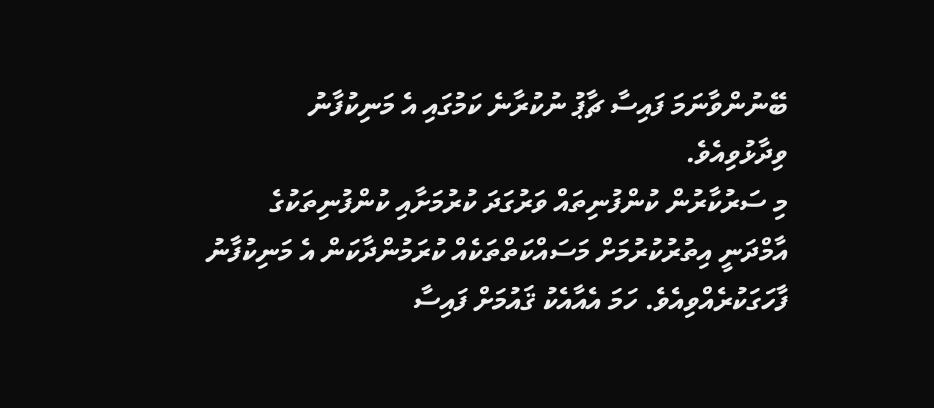ބޭނުންވާނަމަ ފައިސާ ޗާޕު ނުކުރާނެ ކަމުގައި އެ މަނިކުފާނު ވިދާޅުވިއެވެ.
މި ސަރުކާރުން ކުންފުނިތައް ވަރުގަދަ ކުރުމަށާއި ކުންފުނިތަކުގެ އާމްދަނީ އިތުރުކުރުމަށް މަސައްކަތްތަކެއް ކުރަމުންދާކަން އެ މަނިކުފާނު ފާހަގަކުރެއްވިއެވެ. ހަމަ އެއާއެކު ޤައުމަށް ފައިސާ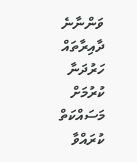ވަންނާނެ ދާއިރާތައް ހަރުދަނާ ކުރުމަށް މަސައްކަތް ކުރައްވާ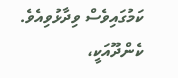ކަމުގައިވެސް ވިދާޅުވިއެވެ.
ކެންދޫއަކީ،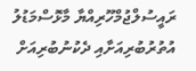ރައީސުލްޖުމްހޫރިއްޔާ މާޅޮސްމަޑުލު އުތުރުބުރިއަށާއި ދެކުނުބުރިއަށް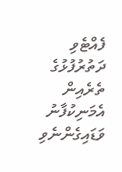ފެއްޓެވި ދަތުރުފުޅުގެ ތެރެއިން އެމަނިކުފާނު ވަޑައިގެންނެވި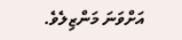އަށްވަނަ މަންޒިލެވެ.